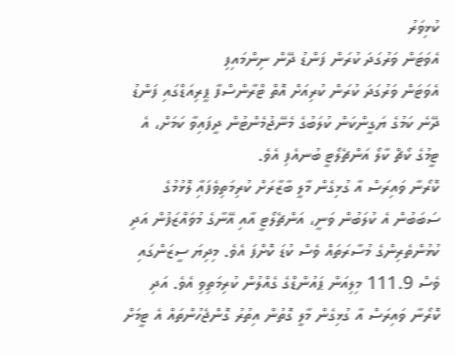ކުޅިވަރު
އެވަޓަން ވަރުގަދަ ކުރަން ފަންޑު ދޭން ނިންމައިފި
އެވަޓަން ވަރުގަދަ ކުރަން ކުރިއަށް އޮތް ޓްރާންސްފާ ޕީރިއަޑްގައި ފަންޑު ދޭނެ ކަމުގެ ޔަގީންކަން ކުލަބުގެ މެނޭޖުމެންޓުން ދީފައިވާ ކަމަށް، އެ ޓީމުގެ ކޯޗް ކާލޯ އަންޗެލޯޓީ ބުނއެފި އެވެ.
ކޮރޯނާ ވައިރަސް އާ ގުޅިގެން މާލީ ބާޒާރަށް ކުރިމަތިވެފައިާ ލޮޅުމުގެ ސަބަބުން އެ ކުލަބުން ވަނީ، އަންޗެލޯޓީ އާއި އޭނާގެ މުވައްޒަފުން އަދި ކުޅުންތެރިންގެ މުސާރަތައް ވެސް ކުޑަ ކޮށްފަ އެވެ. މިދިޔަ ސީޒަންގައި ވެސް 111.9 މިލިއަން ޕައުންޑްގެ ގެއްލުން ކުރިމަތިވި އެވެ. އަދި ކޮރޯނާ ވައިރަސް އާ ގުޅިގެން މާލީ ގޮތުން އިތުރު ގޮންޖެހުންތައް އެ ޓީމަށް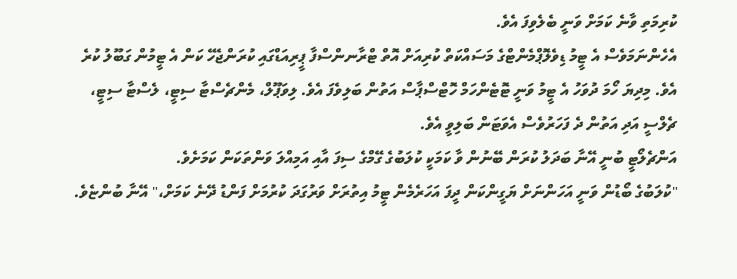ކުރިމަތި ވާނެ ކަމަށް ވަނީ ބެލެވިފަ އެވެ.
އެހެންނަމަވެސް އެ ޓީމު ޑިވެލޮޕްމެންޓްގެ މަސައްކަތް ކުރިއަށް އޮތް ޓްރާނންސްފާ ޕީރިއަޑްގައި ކުރަންޖެހޭ ކަން އެ ޓީމުން ގަބޫލު ކުރެ އެވެ. މިދިޔަ ހޯމަ ދުވަހު އެ ޓީމު ވަނީ ޓޮޓެންހަމް ހޮޓްސްޕާސް އަތުން ބަލިވެފަ އެވެ. ލިވަޕޫލް، މެންޗެސްޓާ ސިޓީ، ލެސްޓާ ސިޓީ، ޗެލްސީ އަދި އަތުން ދެ ފަހަރުވެސް އެވަޓަން ބަލިވީ އެވެ.
އަންޗެލޯޓީ ބުނީ އޭނާ ބަދަލު ކުރަން ބޭނުން ވާ ކަމަކީ ކުލަބުގެ ގޭމްގެ ސިފަ އާއި އަމިއްލަ ވަންތަކަން ކަމަށެވެ.
"ކުލަބުގެ ބޯޑުން ވަނީ އަހަންނަށް ޔަގީންކަން ދީފަ އަހަރެމެން ޓީމު އިތުރަށް ވަރުގަދަ ކުރުމަށް ފަންޑު ދޭނެ ކަމަށް،" އޭނާ ބުންޏެވެ.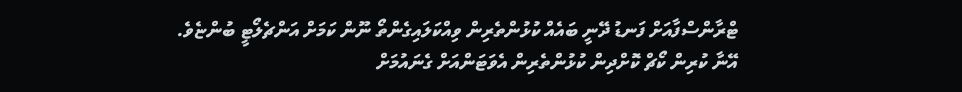ޓްރާންސްފާއަށް ފަނޑު ދޭނީ ބައެއް ކުޅުންތެރިން ވިއްކަލައިގެންތޯ ނޫން ކަމަށް އަންޗެލޯޓީ ބުންޏެވެ.
އޭނާ ކުރިން ކޯޗް ކޮށްދިން ކުޅުންތެރިން އެވަޓަންއަށް ގެނައުމަށް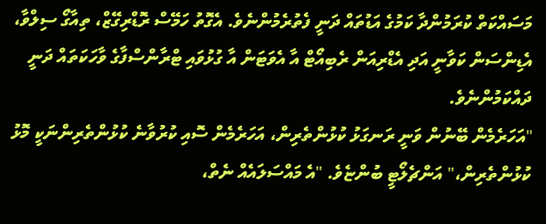މަސައްކަތް ކުރަމުންދާ ކަމުގެ އަޑުތައް ދަނީ ފެތުރެމުންނެވެ. އެގޮތު ހަމޭސް ރޮޑްރިގޭޒް، ތިއާގޯ ސިލްވާ، އެޑިންސަން ކަވާނީ އަދި އެޑްރިއަން ރެބިއޯޓް އާ އެވަޓަން އާ ގުޅުވައި ޓްރާންސްފާގެ ވާހަކަތައް ދަނީ ދައްކަމުންނެވެ.
"އަހަރެމެން ބޭނުން ވަނީ ރަނގަޅު ކުޅުންތެރިން، އަހަރެމެން ސޮއި ކުރުވާނެ ކުޅުންތެރިންނަކީ މޮޅު ކުޅުންތެރިން،" އަންޗެލޯޓީ ބުންޏެވެ. "އެ މައްސަލައެއް ނެތް،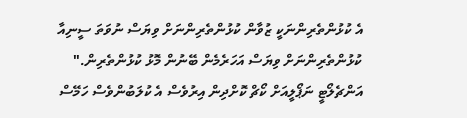އެ ކުޅުންތެރިންނަކީ ޒުވާން ކުޅުންތެރިންނަށް ވިޔަސް ނުވަތަ ސީނިއާ ކުޅުންތެރިންނަށް ވިޔަސް އަހަރެމެން ބޭނުން މޮޅު ކުޅުންތެރިން."
އަންޗެލޯޓީ ނަޕޯލީއަށް ކޯޗް ކޮށްދިން އިރުވެސް އެ ކުލަބުންވެސް ހަމޭސް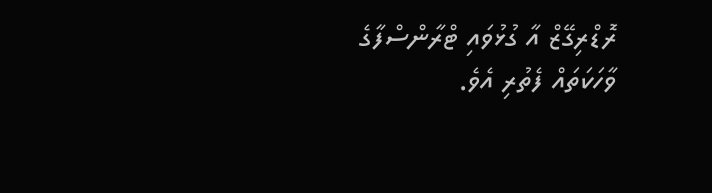ރޮޑްރިގޭޒް އާ ގުޅުވައި ޓްރާންސްފާގެ ވާހަކަތައް ފެތުރި އެވެ.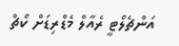އަންޗެލޯޓީ ރެއާލް މެޑްރިޑަށް ކޯޗް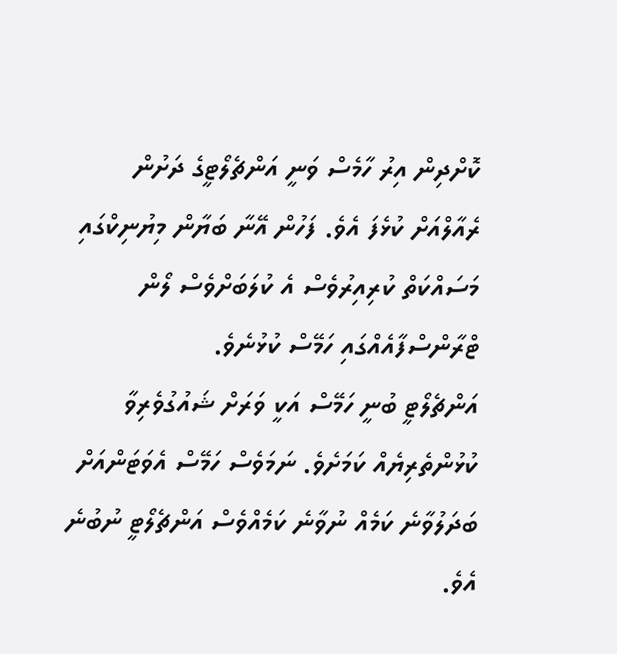ކޮށްދިން އިރު ހާމެސް ވަނީ އަންޗެލޯޓީގެ ދަށުން ރެއާލްއަށް ކުޅެފަ އެވެ. ފަހުން އޭނާ ބަޔާން މިޔުނިކްގައި މަސައްކަތް ކުރިއިރުވެސް އެ ކުލަބަށްވެސް ލޯން ޓްރާންސްފާއެއްގައި ހަމޭސް ކުޅުނެވެ.
އަންޗެލޯޓީ ބުނީ ހަމޭސް އަކީ ވަރަށް ޝައުގުވެރިވާ ކުޅުންތެރިޔެއް ކަމަށެވެ. ނަމަވެސް ހަމޭސް އެވަޓަންއަށް ބަދަލުވާނެ ކަމެއް ނުވާނެ ކަމެއްވެސް އަންޗެލޯޓީ ނުބުނެ އެވެ.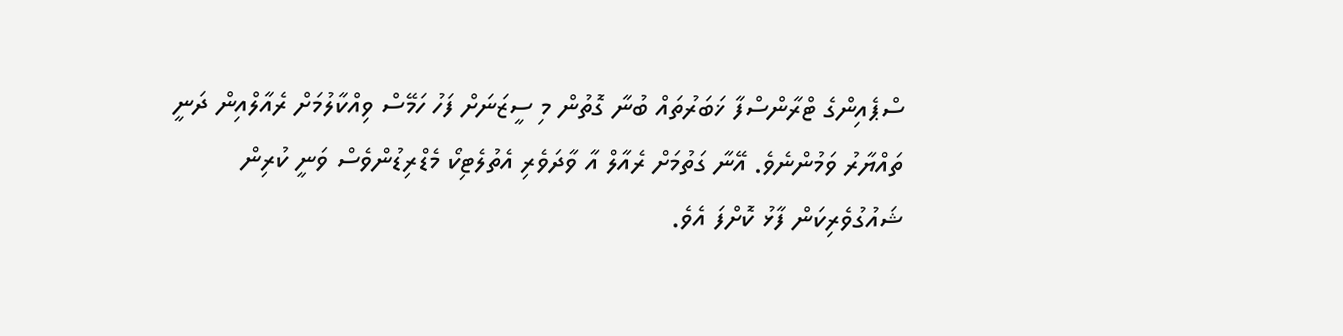ސްޕެއިންގެ ޓްރާންސްފާ ޚަބަރުތައް ބުނާ ގޮތުން މި ސީޒަނަށް ފަހު ހަމޭސް ވިއްކާލުމަށް ރެއާލްއިން ދަނީ ތައްޔާރު ވަމުންނެވެ. އޭނާ ގަތުމަށް ރެއާލް އާ ވާދަވެރި އެތުލެޓިކޯ މެޑްރިޑުންވެސް ވަނީ ކުރިން ޝައުގުވެރިކަން ފާޅު ކޮށްފަ އެވެ.